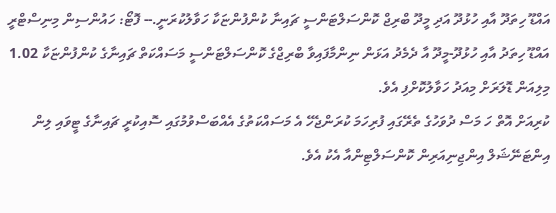އައްޑޫ ހިތަދޫ އާއި ހުޅުދޫ އަދި މީދޫ ބްރިޖް ކޮންސަލްޓަންސީ ޗައިނާ ކުންފުންޏަކާ ހަވާލުކުރަނީ.-- ފޮޓޯ: ހައުންސިން މިނިސްޓްރީ
އައްޑޫ ހިތަދު އާއި ހުޅުދޫ-މީދޫ އާ ދެމެދު އަޅަން ނިންމާފައިވާ ބްރިޖްގެ ކޮންސަލްޓަންސީ މަސައްކަތް ޗައިނާގެ ކުންފުންޏަކާ 1.02 މިލިއަން ޑޮލަރަށް މިއަދު ހަވާލުކޮށްފި އެވެ.
ކުރިއަށް އޮތް ހަ މަސް ދުވަހުގެ ތެރޭގައި ފުރިހަމަ ކުރަންޖެހޭ އެ މަސައްކަތުގެ އެއްބަސްވުމުގައި ސޮއިކުރީ ޗައިނާގެ ޓީވައި ލިން އިންޓަނޭޝަލް އިންޖިނިއަރިން ކޮންސަލްޓިންއާ އެކު އެވެ.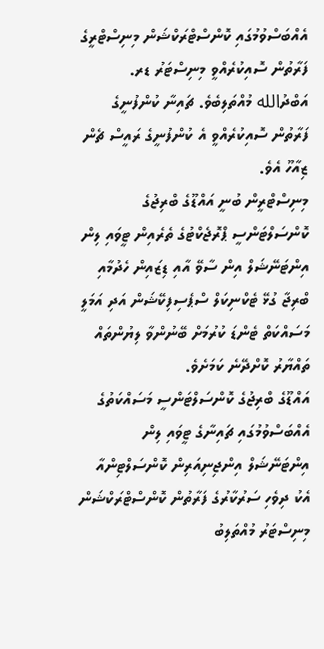އެއްބަސްވުމުގައި ކޮންސްޓްރަކްޝަން މިނިސްޓްރީގެ ފަރާތުން ސޮއިކުރެއްވީ މިނިސްޓަރު ޑރ. އަބްދުالله މުއްތަލިބެވެ. ޗައިނާ ކުންފުނީގެ ފަރާތުން ސޮއިކުރެއްވީ އެ ކުންފުނީގެ ރައީސް ޗެން ޒިއާހޫ އެވެ.
މިނިސްޓްރީން ބުނީ އައްޑޫގެ ބްރިޖުގެ ކޮންސަލްޓަންސީ ޕްރޮޖެކްޓުގެ ތެރެއިން ޓީވައި ލިން އިންޓަނޭޝަލް އިން ސާވޭ އާއި ޑިޒައިން ހެދުމާއި ބްރިޖާ ގުޅޭ ޓެކްނިކަލް ސްޕެސިފިކޭޝަން އަދި އަމަލީ މަސައްކަތް ޓެންޑަ ކުރުމަށް ބޭނުންވާ ލިޔުންތައް ތައްޔާރު ކޮށްދޭނެ ކަމަށެވެ.
އައްޑޫގެ ބްރިޖުގެ ކޮންސަލްޓަންސީ މަސައްކަތުގެ އެއްބަސްވުމުގައި ޗައިނާގެ ޓީވައި ލިން އިންޓަނޭޝަލް އިންޖިނިއަރިން ކޮންސަލްޓިންއާ އެކު ދިވެހި ސަރުކާރުގެ ފަރާތުން ކޮންސްޓްރަކްޝަން މިނިސްޓަރު މުއްތަލިބު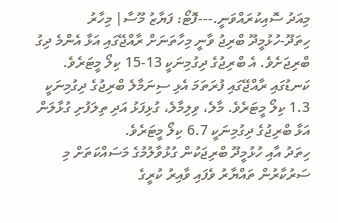މިއަދު ސޮއިކުރައްވަނީ.---ފޮޓޯ: ފަޔާޒު މޫސާ| މިހާރު
ހިތަދޫ-ހުޅުމީދޫ ބްރިޖު ވާނީ މިހާތަނަށް ރާއްޖޭގައި އަޅާ އެންމެ ދިގު ބްރިޖަށެވެ. އެ ބްރިޖުގެ ދިގުމިނަކީ 13-15 ކިލޯ މީޓަރެވެ. ކަނޑުގައި ރާއްޖޭގައި ފުރަތަމަ އެޅި ސިނަމާލެ ބްރިޖުގެ ދިގުމިނަކީ 1.3 ކިލޯ މީޓަރެވެ. މާލެ، ވިލިމާލެ، ގުޅިފަޅު އަދި ތިލަފުށި ގުޅާލަން އަޅާ ބްރިޖުގެ ދިގުމިނަކީ 6.7 ކިލޯ މީޓަރެވެ.
ހިތަދު އާއި ހުޅުމީދޫ ބްރިޖަކުން ގުޅުވާލުމުގެ މަސައްކަތަށް މި ސަރުކާރުން ތައްޔާރު ވެފައި ވާއިރު ކުރީގެ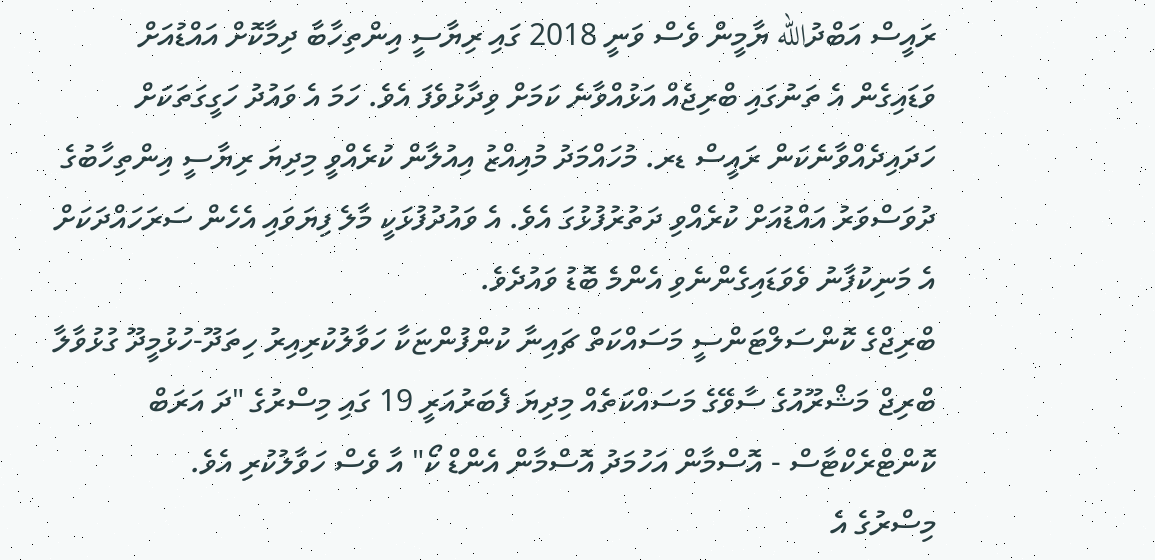ރައީސް އަބްދުالله ޔާމީން ވެސް ވަނީ 2018 ގައި ރިޔާސީ އިންތިހާބާ ދިމާކޮށް އައްޑުއަށް ވަޑައިގެން އެ ތަނުގައި ބްރިޖެއް އަޅުއްވާނެ ކަމަށް ވިދާޅުވެފަ އެވެ. ހަމަ އެ ވައުދު ހަގީގަތަކަށް ހަދައިދެއްވާނެކަން ރައީސް ޑރ. މުހައްމަދު މުއިއްޒު އިއުލާން ކުރެއްވީ މިދިޔަ ރިޔާސީ އިންތިހާބުގެ ދުވަސްވަރު އައްޑުއަށް ކުރެއްވި ދަތުރުފުޅުގަ އެވެ. އެ ވައުދުފުޅަކީ މާލެ ފިޔަވައި އެހެން ސަރަހައްދަކަށް އެ މަނިކުފާނު ވެވަޑައިގެންނެވި އެންމެ ބޮޑު ވައުދެވެ.
ބްރިޖްގެ ކޮންސަލްޓަންސީ މަސައްކަތް ޗައިނާ ކުންފުންޏަކާ ހަވާލުކުރިއިރު ހިތަދޫ-ހުޅުމީދޫ ގުޅުވާލާ ބްރިޖް މަޝްރޫއުގެ ސާވޭގެ މަސައްކަތެއް މިދިޔަ ފެބަރުއަރީ 19 ގައި މިސްރުގެ "ދަ އަރަބް ކޮންޓްރެކްޓާސް - އޮސްމާން އަހުމަދު އޮސްމާން އެންޑް ކޯ" އާ ވެސް ހަވާލުކުރި އެވެ.
މިސްރުގެ އެ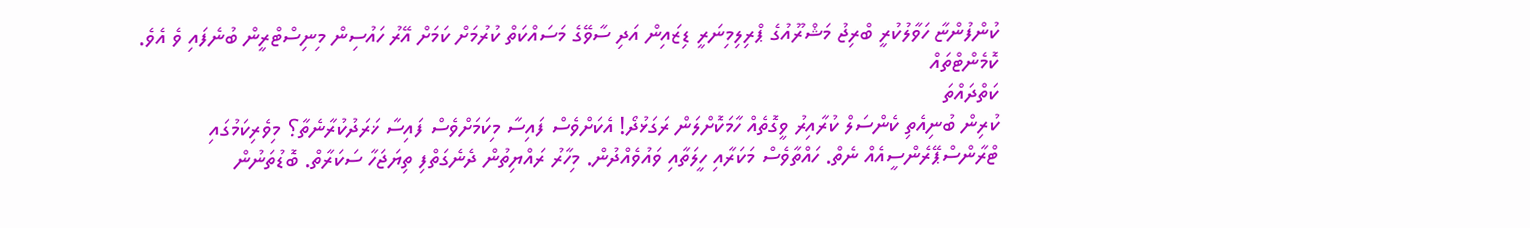ކުންފުންޏާ ހަވާލުކުރީ ބްރިޖު މަޝްރޫއުގެ ޕްރިލިމިނަރީ ޑިޒައިން އަދި ސާވޭގެ މަސައްކަތް ކުރުމަށް ކަމަށް އޭރު ހައުސިން މިނިސްޓްރީން ބުނެފައި ވެ އެވެ.
ކޮމެންޓްތައް
ކަތްދައްތަ
ކުރިން ބުނިއެތި ކެންސަލް ކުރާއިރު ވީގޮތެއް ހާމަކޮށްލަން ރަގަޅުދޯ! އެކަށްވެސް ފައިސާ މިކަމަށްވެސް ފައިސާ ޚަރަދުކުރާނެތާ؟ މިވެރިކަމުގައި ޓްރާންސްޕޭރެންސީއެއް ނެތް. ހައްތާވެސް މަކަރާއި ހީލަތާއި ވައުވެއްދުން. މިހާރު ރައްޔިތުން ދެނެގަތްފި ތިޔަޖަހާ ސަކަރާތް. ބޮޑުތަނުން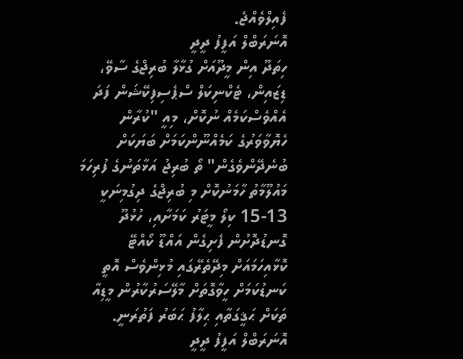ފެއިލްވެއްޖެ.
އޮނަރަބްލް އަފީފު ދީދީ
ހިތަދޫ އިން މީދޫއަށް ގުޅާލާ ބުރިޖްގެ ސާވޭ، ޑިޒައިން، ޓެކްނިކަލް ސްޕެސިފިކޭޝަން ފަދަ އެއްވެސްކަމެއް ނުކޮށް، މިއީ "ކުރާން ހެޔޮވާވަރުގެ ކަމެއްނޫންކަމަށް ބަޔަކަށް ބުނެދޭންވެގެން" ތޯ ބުރިޖު އަޅާތަނުގެ ފުރިހަމަ މައުލޫމާތު ހާމަނުކޮށް މި ބުރިޖްގެ ދިގުމިނަކީ 13-15 ކިލޯ މީޓަރު ކަމަށާއި، ހުޅުދޫ ގޮނޑުދޮށުން ފެށިގެން އައްޑޫ ކޯއްޓޭ ކޮޅާއިހަމައަށް މިދޭތެރޭގައި މުޅިންވެސް އޮތީ ކަނޑުކަމަށް ހީވާގޮތަށް މާލޭސަރުކާރުން މީޑިއާ ތަކަށް ޙަޤީގަތާއި ޙިލާފު ޙަބަރު ފަތުރަނީ.
އޮނަރަބްލް އަފީފު ދީދީ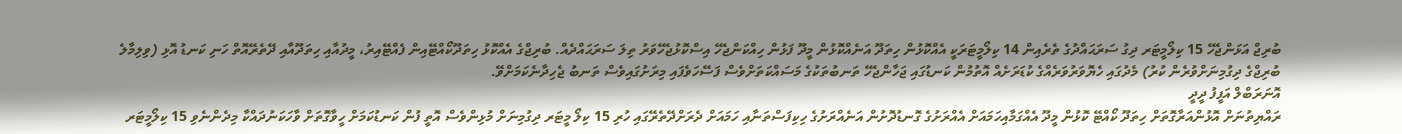ބުރިޖް އަޅަންޖެހޭ 15 ކިލޯމީޓަރ ދިގު ސަރަޙައްދުގެ ތެރެއިން 14 ކިލޯމީޓަރަކީ އެއްކޮޅުން ހިތަދޫ އަނެއްކޮޅުން މީދޫ ފަޅުން ހިއްކަންޖެހޭ އިސްކޮޅުޖެހޭވަރު ތިލަ ސަރަޙައްދެއް. ބުރިޖްގެ އެއްކޮޅު ހިތަދޫކޯއްޓޭއިން ފެއްޓޭއިރު، މީދުއާއި ހިތަދޫއާއި ދޭތެރޭއޮތް ހަނި ކަނޑު އޮޅި (ވިލިމާލެ ބުރިޖްގެ ދިގުމިނަށްވުރެން ކުރު) މެދުގައި ހެޔޮވަރުވަރެއްގެ ކުޑަރަށެއް އޮތުމުން ކަނޑުގައި ޖަހާންޖެހޭ ތަނބުތަކުގެ މަސައްކަތަށްވެސް ފަސޭހަވެފައި މިރަށުގައިވެސް ތަނބު ޖެހިދާނެކަމަށްވޭ.
އޮނަރަބްލް އަފީފު ދީދީ
ރައްޔިތުނަށް އޮޅުންއަރާގޮތަށް ހިތަދޫ ކޯއްޓޭ ކޮޅުން މީދޫ އެއްގަމާއިހަމައަށް އެއްރަށުގެ ގޮނޑުދޮށުން އަނެއްރަށުގެ ހިކިފަސްތަނާއި ހަމައަށް ދެރަށްދޭތެރޭގައި ހުރި 15 ކިލޯ މީޓަރ ދިގުމިނަށް މުޅިންވެސް އޮތީ ފުން ކަނޑުކަމަށް ހީވާގޮތަށް ވާހަކަނުދައްކާ މިދެންނެވި 15 ކިލޯމީޓަރ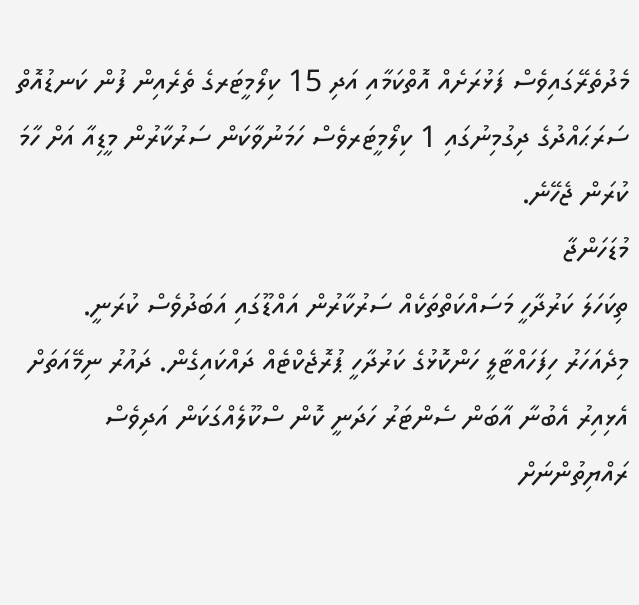މެދުތެރޭގައިވެސް ފަޅުރަށެއް އޮތްކަމާއި އަދި 15 ކިލޯމީޓަރގެ ތެރެއިން ފުން ކަނޑުއޮތް ސަރަޙައްދުގެ ދިގުމިނުގައި 1 ކިލޯމީޓަރވެސް ހަމަނުވާކަން ސަރުކާރުން މީޑިއާ އަށް ހާމަ ކުރަން ޖެހޭނެ.
މުޑަހަންޖާ
ތިކަހަލަ ކަރުދާހީ މަސައްކަތްތަކެއް ސަރުކާރުން އައްޑޫގައި އަބަދުވެސް ކުރަނީ. މިދެއަހަރު ހިފަހައްޓާލީ ހަންކޮޅުގެ ކަރުދާހީ ޕުރޮޖެކްޓެއް ދައްކައިގެން. ދައުރު ނިމޭއަތަށް އެޅިއިރު އެބުނާ އާބަން ސެންޓަރު ހަދަނީ ކޮން ސްކޫލެއްގަކަން އަދިވެސް ރައްޔިތުންނަށް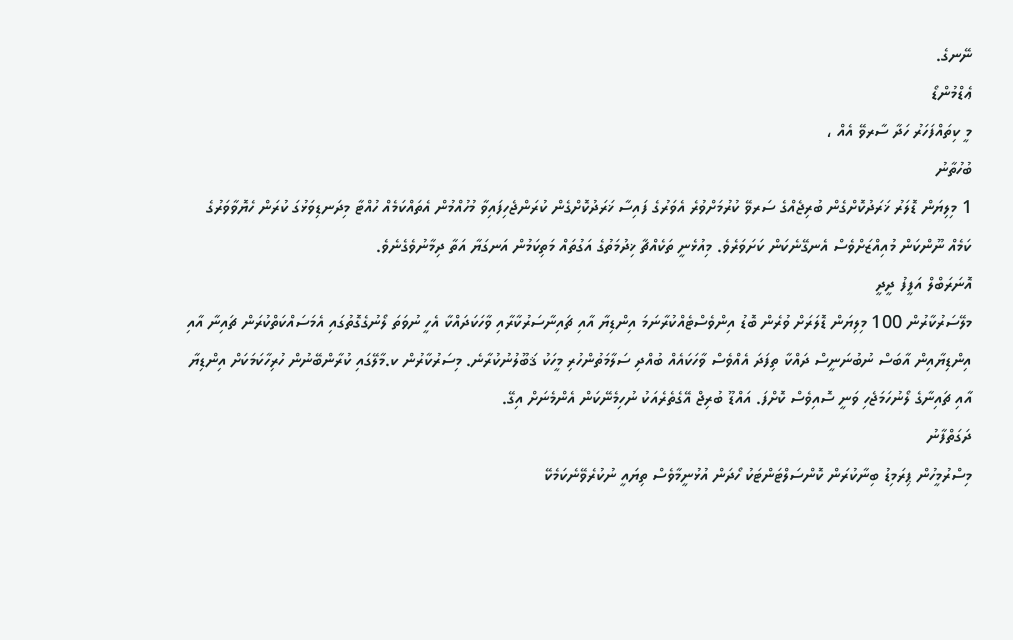ނޭނގެ.
ޢެޑްމުންޑޯ
މީ ކިތައްފަހަރު ހަދާ ސާރވޭ އެއް ،
ބުހުތާނު
1 މިލިޔަން ޑޮލަރު ޚަރަދުކޮށްގެން ބުރިޖެއްގެ ސަރވޭ ކުރުމަށްވުރެ އެވަރުގެ ފައިސާ ޚަރަދުކޮށްގެން ކުރަންޖެހިފައިވާ މުހުއްމުން އެތައްކަމެއް ހުއްޓާ މިދަނޑިވަޅުގަ ކުރަން ހެޔޮވާވަރުގެ ކަމެއް ނޫންކަން މުއިއްޒަށްވެސް އެނގޭނެކަން ކަށަވަރެވެ. މިއުޅެނީ ތަކެއްޗާ ޚިދުމަތުގެ އަގުތައް މަތިކަމުން އަނގަޔާ އަތާ ދިމާނުވެގެނެވެ.
އޮނަރަބްލް އަފީފު ދީދީ
މލޭސަރުކާރުން 100 މިލިޔަން ޑޮލަރަށް ވުރެން ބޮޑު އިންވެސްޓެއްކުރާނަމަ އިންޑިޔާ އާއި ޗައިނާސަރުކާރާއި ވާހަކަދައްކާ އެހީ ނުވަތަ ލޯނުގެގޮތުގައި އެމަސައްކަތްކުރަން ޗައިނާ އާއި އިންޑިޔާއިން އާބަސް ނުބުނަނީސް ދައްކާ ތިފަދަ އެއްވެސް ވާހަކައެއް ބުއްދި ސަލާމަތުންހުރި މީހަކު ޤަބޫލުނުކުރާނެ. މިސަރުކާރުން ކ.މާލޭގައި ކުރާންބޭނުން ހުރިހާކަމަކަށް އިންޑިޔާ އާއި ޗައިނާގެ ލޯނުހަމަޖެހި ވަނީ ސޮއިވެސް ކޮށްފަ. އައްޑޫ ބުރިޖް އޭގެތެރެއަކު ނުހިމެނޭކަން އެންމެނަށް އިގޭ.
ދަގަތްފާނު
މިސްރުމީހުން ޕިރަމިޑު ބިނާކުރަން ކޮންސަލްޓަންޓަކު ހޯދަން އުޅުނީމާވެސް ތިޔައީ ނުކުރެވޭނެކަމެކޭ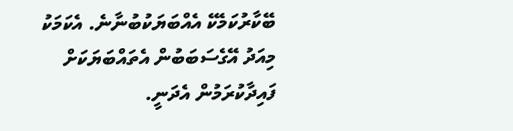ބޭކާރުކަމެކޭ އެއްބަޔަކުބުނާނެ. އެކަމަކު މިއަދު އޭގެސަބަބުން އެތައްބަޔަކަށް ފައިދާކުރަމުން އެދަނީ.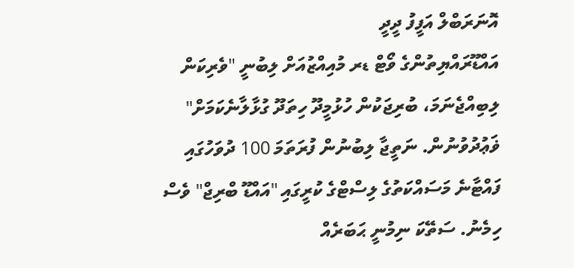އޮނަރަބްލް އަފީފު ދީދީ
އައްޑޫރައްޔިތުންގެ ވޯޓް ޑރ މުއިއްޒުއަށް ލިބުނީ "ވެރިކަން ލިބިއްޖެނަމަ، ބުރިޖަކުން ހުޅުމީދޫ ހިތަދޫ ގުޅާލާނެކަމަށް" ޥަޢުދުވުނުން. ނަތީޖާ ލިބުނުން ފުރަތަމަ 100 ދުވަހުގައި ފައްޓާނެ މަސައްކަތުގެ ލިސްޓްގެ ކުރީގައި "އައްޑޫ ބްރިޖް" ވެސް ހިމެނު. ސަތޭކަ ނިމުނީ ޙަބަރެއް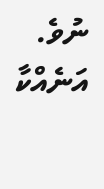ނުވެ. އަނެއްކާ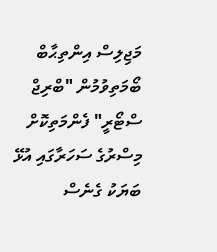މަޖިލިސް އިންތިޙާބް ބޯމަތިވުމުން "ބްރިޖް ސްޓޯރީ" ފެންމަތިކޮށް މިސްރުގެ ސަހަރާގައި އުޅޭ ބަޔަކު ގެނެސް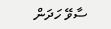ސާވޭ ހަދަން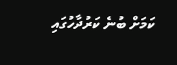ކަމަށް ބުނެ ކަރުދާހުގައި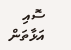ސޮއި އަޅާތަން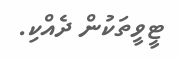ޓީވީތަކުން ދެއްކި.